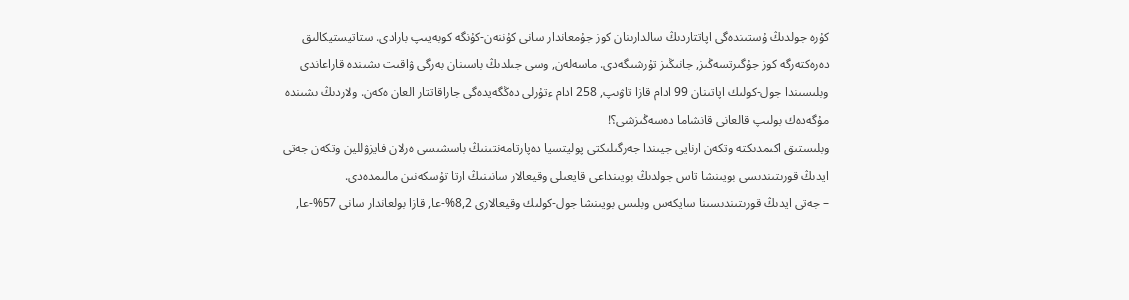كۇرە جولدىڭ ۇستىندەگى اپاتتاردىڭ سالدارىنان كوز جۇمعاندار سانى كۇننەن-كۇنگە كوبەيىپ بارادى. ستاتيستيكالىق دەرەكتەرگە كوز جۇگىرتسەڭىز, جانىڭىز تۇرشىگەدى. ماسەلەن, وسى جىلدىڭ باسىنان بەرگى ۋاقىت ىشىندە قاراعاندى وبلىسىندا جول-كولىك اپاتىنان 99 ادام قازا تاۋىپ, 258 ادام ءتۇرلى دەڭگەيدەگى جاراقاتتار العان ەكەن. ولاردىڭ ىشىندە مۇگەدەك بولىپ قالعانى قانشاما دەسەڭىزشى؟!
وبلىستىق اكىمدىكتە وتكەن ارنايى جيىندا جەرگىلىكتى پوليتسيا دەپارتامەنتىنىڭ باسشىسى ەرلان فايزۋللين وتكەن جەتى ايدىڭ قورىتىندىسى بويىنشا تاس جولدىڭ بويىنداعى قايعىلى وقيعالار سانىنىڭ ارتا تۇسكەنىن مالىمدەدى.
– جەتى ايدىڭ قورىتىندىسىنا سايكەس وبلىس بويىنشا جول-كولىك وقيعالارى 8,2%-عا, قازا بولعاندار سانى 57%-عا,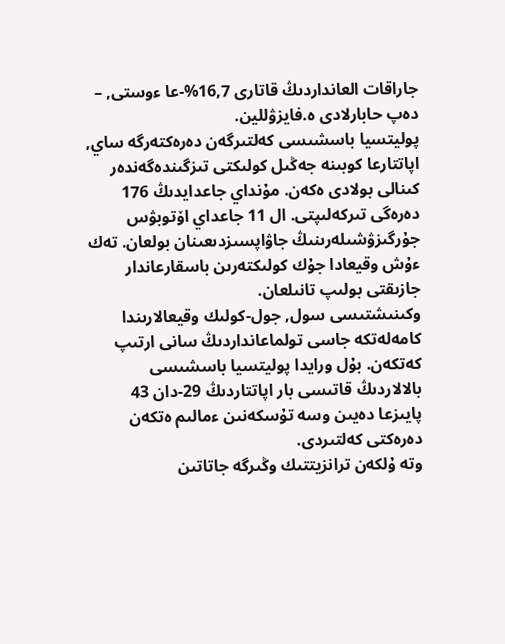جاراقات العانداردىڭ قاتارى 16,7%-عا ءوستى, – دەپ حابارلادى ە.فايزۋللين.
پوليتسيا باسشىسى كەلتىرگەن دەرەكتەرگە ساي, اپاتتارعا كوبىنە جەڭىل كولىكتى تىزگىندەگەندەر كىنالى بولادى ەكەن. مۇنداي جاعدايدىڭ 176 دەرەگى تىركەلىپتى. ال 11 جاعداي اۆتوبۋس جۇرگىزۋشىلەرىنىڭ جاۋاپسىزدىعىنان بولعان. تەك ءۇش وقيعادا جۇك كولىكتەرىن باسقارعاندار جازىقتى بولىپ تانىلعان.
وكىنىشتىسى سول, جول-كولىك وقيعالارىندا كامەلەتكە جاسى تولماعانداردىڭ سانى ارتىپ كەتكەن. بۇل ورايدا پوليتسيا باسشىسى بالالاردىڭ قاتىسى بار اپاتتاردىڭ 29-دان 43 پايىزعا دەيىن وسە تۇسكەنىن ءمالىم ەتكەن دەرەكتى كەلتىردى.
وتە ۇلكەن ترانزيتتىك وڭىرگە جاتاتىن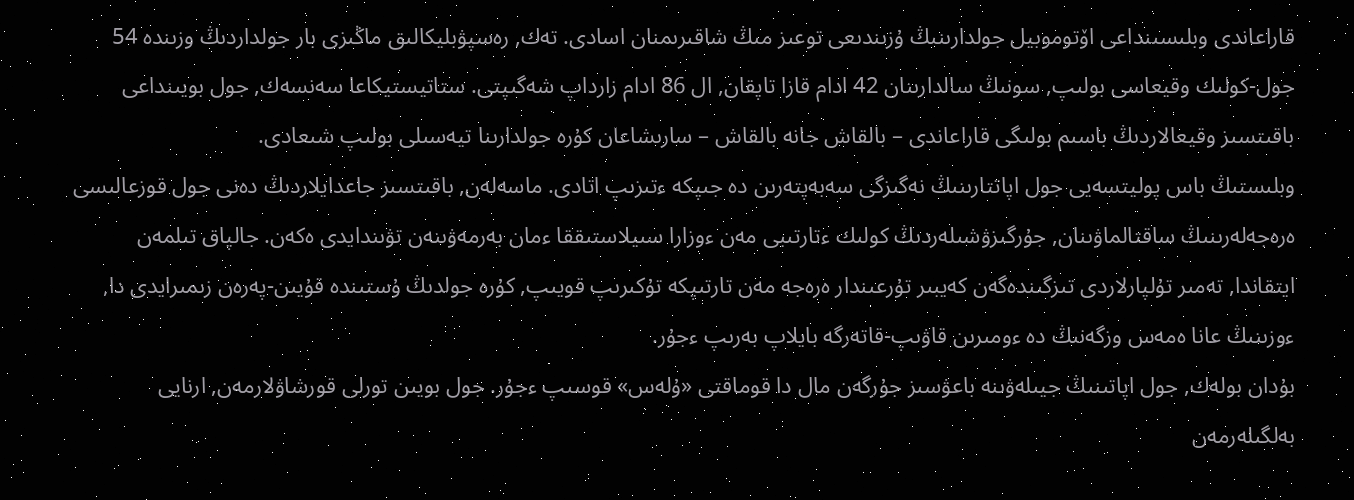قاراعاندى وبلىسىنداعى اۆتوموبيل جولدارىنىڭ ۇزىندىعى توعىز مىڭ شاقىرىمنان اسادى. تەك, رەسپۋبليكالىق ماڭىزى بار جولداردىڭ وزىندە 54 جول-كولىك وقيعاسى بولىپ, سونىڭ سالدارىنان 42 ادام قازا تاپقان, ال 86 ادام زارداپ شەگىپتى. ستاتيستيكاعا سەنسەك, جول بويىنداعى باقىتسىز وقيعالاردىڭ باسىم بولىگى قاراعاندى – بالقاش جانە بالقاش – سارىشاعان كۇرە جولدارىنا تيەسىلى بولىپ شىعادى.
وبلىستىڭ باس پوليتسەيى جول اپاتتارىنىڭ نەگىزگى سەبەپتەرىن دە جىپكە ءتىزىپ اتادى. ماسەلەن, باقىتسىز جاعدايلاردىڭ دەنى جول قوزعالىسى ەرەجەلەرىنىڭ ساقتالماۋىنان, جۇرگىزۋشىلەردىڭ كولىك ءتارتىبى مەن ءوزارا سىيلاستىققا ءمان بەرمەۋىنەن تۋىندايدى ەكەن. جالپاق تىلمەن ايتقاندا, تەمىر تۇلپارلاردى تىزگىندەگەن كەيبىر تۇرعىندار ەرەجە مەن تارتىپكە تۇكىرىپ قويىپ, كۇرە جولدىڭ ۇستىندە قۇيىن-پەرەن زىمىرايدى دا, ءوزىنىڭ عانا ەمەس وزگەنىڭ دە ءومىرىن قاۋىپ-قاتەرگە بايلاپ بەرىپ ءجۇر.
بۇدان بولەك, جول اپاتىنىڭ جيىلەۋىنە باعۋسىز جۇرگەن مال دا قوماقتى «ۇلەس» قوسىپ ءجۇر. جول بويىن تورلى قورشاۋلارمەن, ارنايى بەلگىلەرمەن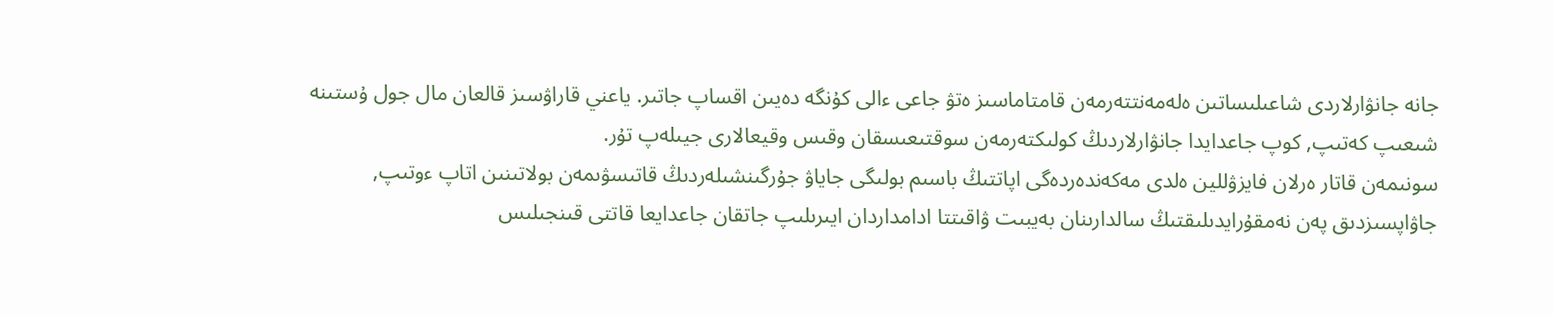جانە جانۋارلاردى شاعىلىساتىن ەلەمەنتتەرمەن قامتاماسىز ەتۋ جاعى ءالى كۇنگە دەيىن اقساپ جاتىر. ياعني قاراۋسىز قالعان مال جول ۇستىنە شىعىپ كەتىپ, كوپ جاعدايدا جانۋارلاردىڭ كولىكتەرمەن سوقتىعىسقان وقىس وقيعالارى جيىلەپ تۇر.
سونىمەن قاتار ەرلان فايزۋللين ەلدى مەكەندەردەگى اپاتتىڭ باسىم بولىگى جاياۋ جۇرگىنشىلەردىڭ قاتىسۋىمەن بولاتىنىن اتاپ ءوتىپ, جاۋاپسىزدىق پەن نەمقۇرايدىلىقتىڭ سالدارىنان بەيبىت ۋاقىتتا ادامداردان ايىرىلىپ جاتقان جاعدايعا قاتتى قىنجىلىس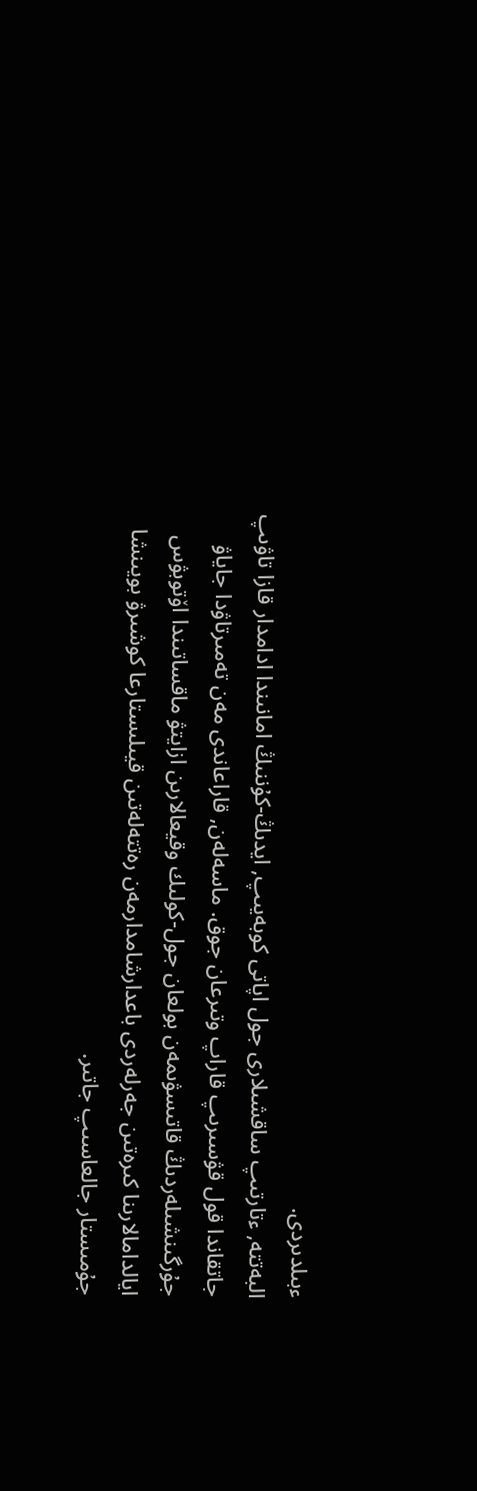ءبىلدىردى.
البەتتە, ءتارتىپ ساقشىلارى جول اپاتى كوبەيىپ, ايدىڭ-كۇننىڭ امانىندا ادامدار قازا تاۋىپ جاتقاندا قول قۋسىرىپ قاراپ وتىرعان جوق. ماسەلەن, قاراعاندى مەن تەمىرتاۋدا جاياۋ جۇرگىنشىلەردىڭ قاتىسۋىمەن بولعان جول-كولىك وقيعالارىن ازايتۋ ماقساتىندا اۆتوبۋس ايالدامالارىنا كىرەتىن جەرلەردى باعدارشامدارمەن رەتتەلەتىن قيىلىستارعا كوشىرۋ بويىنشا جۇمىستار جالعاسىپ جاتىر.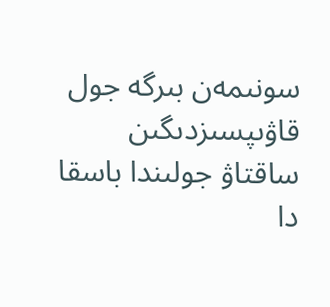سونىمەن بىرگە جول قاۋىپسىزدىگىن ساقتاۋ جولىندا باسقا دا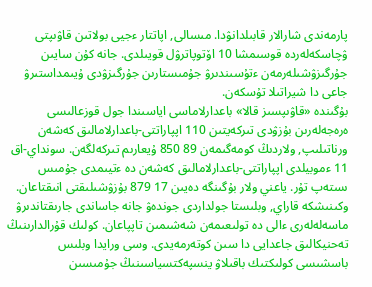پارمەندى شارالار قابىلدانۋدا. مىسالى, اپاتتار ءجيى بولاتىن قاۋىپتى ۋچاسكەلەردە قوسىمشا 10 اۆتوپاترۋل قويىلدى. جانە كۇن سايىن جۇرگىزۋشىلەرمەن ءتۇسىندىرۋ جۇمىستارىن جۇرگىزۋدى ۇيىمداستىرۋ جاعى دا شيراتىلا تۇسكەن.
بۇگىندە «قاۋىپسىز قالا» باعدارلاماسى اياسىندا جول قوزعالىسى ەرەجەلەرىن بۇزۋدى تىركەيتىن 110 اپپاراتتى-باعدارلامالىق كەشەن ورناتىلىپ, ولاردىڭ كومەگىمەن 89 850 ۇيعارىم تىركەلگەن. سونداي-اق 11 ءموبيلدى اپپاراتتى-باعدارلامالىق كەشەن دە ءتيىمدى جۇمىس ىستەپ تۇر. ياعني ولار بۇگىنگە دەيىن 17 879 بۇزۋشىلىقتى انىقتاعان.
وكىنىشكە قاراي, وبلىستا جولداردى جوندەۋ جانە جاساندى جارىقتاندىرۋ ماسەلەلەرى ءالى دە تولىعىمەن شەشىمىن تاپپاعان. كولىك قۇرالدارىنىڭ تەحنيكالىق جاعدايى دا سىن كوتەرمەيدى. وسى ورايدا وبلىس باسشىسى كولىكتىك باقىلاۋ ينسپەكتسياسىنىڭ جۇمىسىن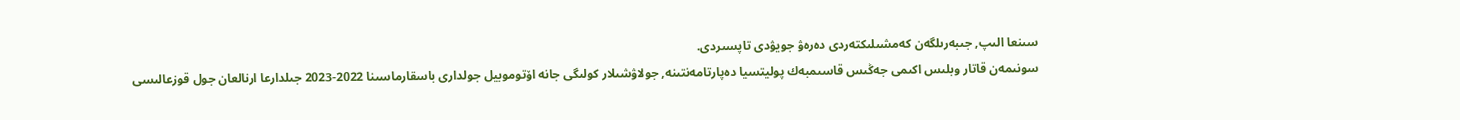سىنعا الىپ, جىبەرىلگەن كەمشىلىكتەردى دەرەۋ جويۋدى تاپسىردى.
سونىمەن قاتار وبلىس اكىمى جەڭىس قاسىمبەك پوليتسيا دەپارتامەنتىنە, جولاۋشىلار كولىگى جانە اۆتوموبيل جولدارى باسقارماسىنا 2022-2023 جىلدارعا ارنالعان جول قوزعالىسى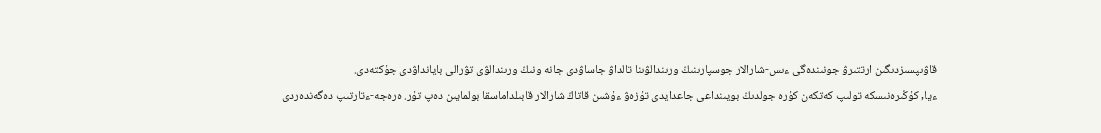قاۋىپسىزدىگىن ارتتىرۋ جونىندەگى ءىس-شارالار جوسپارىنىڭ ورىندالۋىنا تالداۋ جاساۋدى جانە ونىڭ ورىندالۋى تۋرالى بايانداۋدى جۇكتەدى.
ءيا, كۇڭىرەنىسكە تولىپ كەتكەن كۇرە جولدىڭ بويىنداعى جاعدايدى تۇزەۋ ءۇشىن قاتاڭ شارالار قابىلداماسقا بولمايىن دەپ تۇر. ەرەجە-ءتارتىپ دەگەندەردى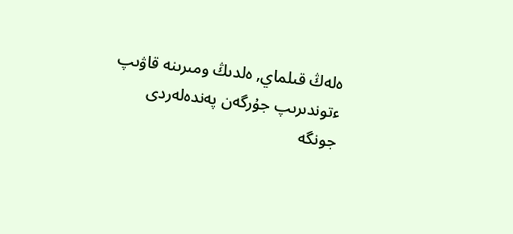ەلەڭ قىلماي, ەلدىڭ ومىرىنە قاۋىپ ءتوندىرىپ جۇرگەن پەندەلەردى جونگە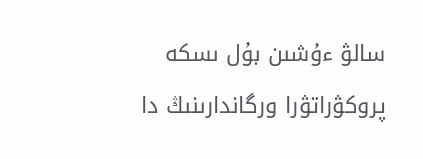سالۋ ءۇشىن بۇل ىسكە پروكۋراتۋرا ورگاندارىنىڭ دا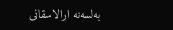بەلسەنە ارالاسقانى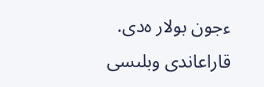ءجون بولار ەدى.
قاراعاندى وبلىسى